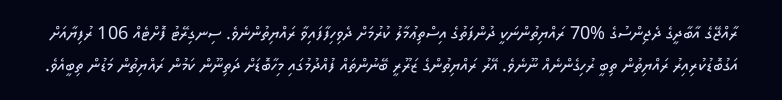ރާއްޖޭގެ އާބާދީގެ ދެޖިންސުގެ %70 ރައްޔިތުންނަކީ ދުންފަތުގެ އިސްތިޢުމާލު ކުރުމަށް ދެވިހިފާފައިވާ ރައްޔިތުންނެވެ. ސިނގިރޭޓު ފޮށްޓެއް 106 ރުފިޔާއަށް އަގުބޮޑުކުރިއިރު ރައްޔިތުން ތިބީ ރުހިގެންނެއް ނޫނެވެ. އޭރު ރައްޔިތުންގެ ޒަރޫރީ ބޭނުންތައް ފުއްދުމުގައި މިހާބޮޑަށް ދަތިނޫން ކަމުން ރައްޔިތުން މަޑުން ތިބީއެވެ.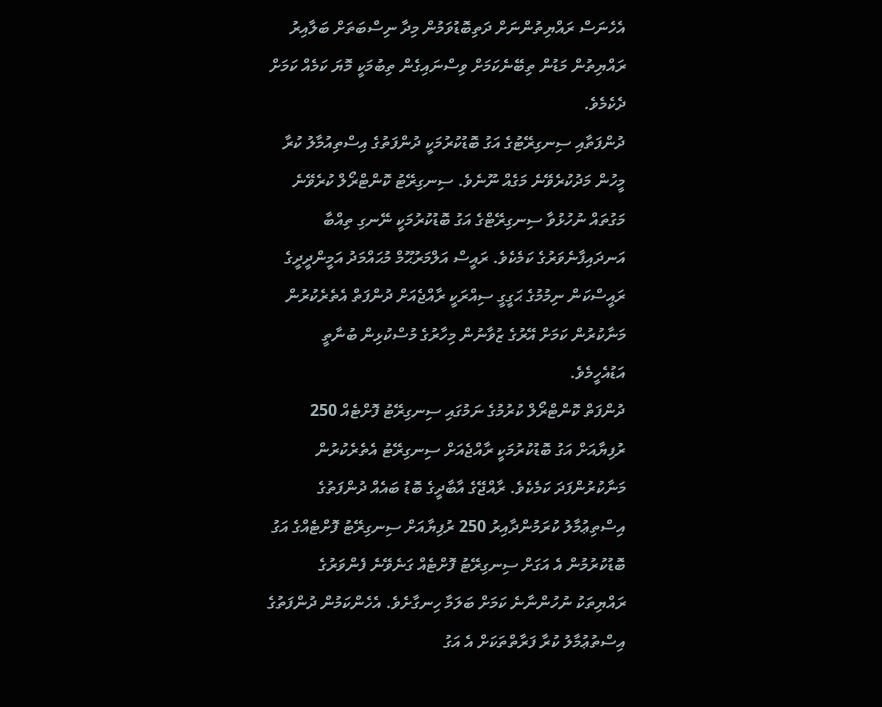އެހެނަސް ރައްޔިތުންނަށް ދަތިބޮޑުވަމުން މިދާ ނިސްބަތަށް ބަލާއިރު ރައްޔިތުން މަޑުން ތިބޭނެކަމަށް ވިސްނައިގެން ތިބުމަކީ މޮޔަ ކަމެއް ކަމަށް ދެކެމެވެ.
ދުންފަތާއި ސިނގިރޭޓުގެ އަގު ބޮޑުކުރުމަކީ ދުންފަތުގެ އިސްތިއުމާލު ކުރާ މީހުން މަދުކުރެވޭނެ މަގެއް ނޫނެވެ. ސިނގިރޭޓު ކޮންޓްރޯލް ކުރެވޭނެ މަގުތައް ނުހުޅުވާ ސިނގިރޭޓްގެ އަގު ބޮޑުކުރުމަކީ ނޭނގި ތިއްބާ އަނދައިފާނެވަރުގެ ކަމެކެވެ. ރައީސް އަލްމަރުޙޫމް މުޙައްމަދު އަމީންދީދީގެ ރައީސްކަން ނިމުމުގެ ޙަގީގީ ސިއްރަކީ ރާއްޖެއަށް ދުންފަތް އެތެރެކުރުން މަނާކުރުން ކަމަށް އޭރުގެ ޒުވާނުން މިހާރުގެ މުސްކުޅިން ބުނާތީ އަޑުއެހީމެވެ.
ދުންފަތް ކޮންޓްރޯލް ކުރުމުގެ ނަމުގައި ސިނގިރޭޓު ފޮށްޓެއް 250 ރުފިޔާއަށް އަގު ބޮޑުކުރުމަކީ ރާއްޖެއަށް ސިނގިރޭޓު އެތެރެކުރުން މަނާކުރުންފަދަ ކަމެކެވެ. ރާއްޖޭގެ އާބާދީގެ ބޮޑު ބައެއް ދުންފަތުގެ އިސްތިޢުމާލު ކުރަމުންދާއިރު 250 ރުފިޔާއަށް ސިނގިރޭޓު ފޮށްޓެއްގެ އަގު ބޮޑުކުރުމުން އެ އަގަށް ސިނގިރޭޓު ފޮށްޓެއް ގަނެވޭނެ ފެންވަރުގެ ރައްޔިތަކު ނުހުންނާނެ ކަމަށް ބަލަމާ ހިނގާށެވެ. އެހެންކަމުން ދުންފަތުގެ އިސްތުޢުމާލު ކުރާ ފަރާތްތަކަށް އެ އަގު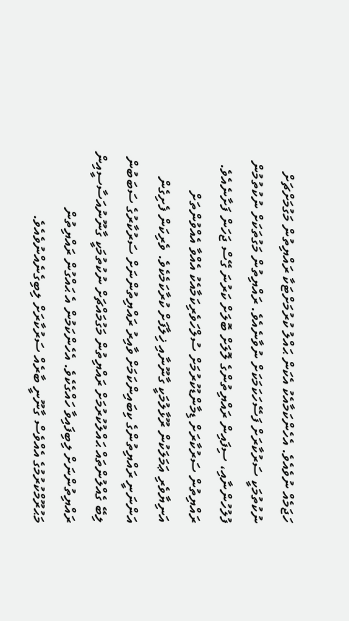ހަޖަމެއް ނުވެއެވެ. އެހެންކަމާއެކު އެކަން ޙައްލު ކުރުމަށްޓަކާ ރައްޔިތުން މަގުމަށްޗަށް ނުކުތުމަކީ ސަރުކާރަށް ފަސޭހަކަމަކަށް ނުވާނެއެވެ. ރައްޔިތުން މަގުތަކަށް ނުކުތުމުން ފުލުހުންނާއި، ސިފައިން ރައްޔިތުންގެ ލޮލަށް ބޮލަށް ކަރުނަ ގޭސް ޖަހަން ފަށާނެއެވެ.
ރައްޔިތުން ސަރުކާރަށް ޑިމާންޑުކުރުމަށް ސުލްހަވެރިކަމާއެކު އެއްވާ އެއްވުންތަށް އަނިޔާވެރި ޢަމަލަކުން ރޫޅާލުމަކީ ގާނޫނާއި ޚިލާފަށް ކުރާކަމެކެވެ. ވެރިކަން ފެށިގެން އަންނަނީ ރައްޔިތުންގެ ކިބައިންކަމަށް ވާއިރު ރައްޔިތުންނަށް ސަރުކާރުގެ ސަބަބުން ލިބޭ ގެއްލުންތައް ޙައްލުކުރުމަށް ރައްޔިތުން މަގުމައްޗަށް ނުކުތުމަކީ ގާނޫނުއަސާސީއިން ރައްޔިތުންނަށް ލިބިފައިވާ ހައްގެކެވެ. އެހެންކަމުން އެ ޙައްގުން ރައްޔިތުން މަޙުރޫމްކުރުމުގެ އެއްވެސް ގާނޫނީ ބާރެއް ސަރުކާރަށް ލިބިގެނެއްނުވެއެވެ.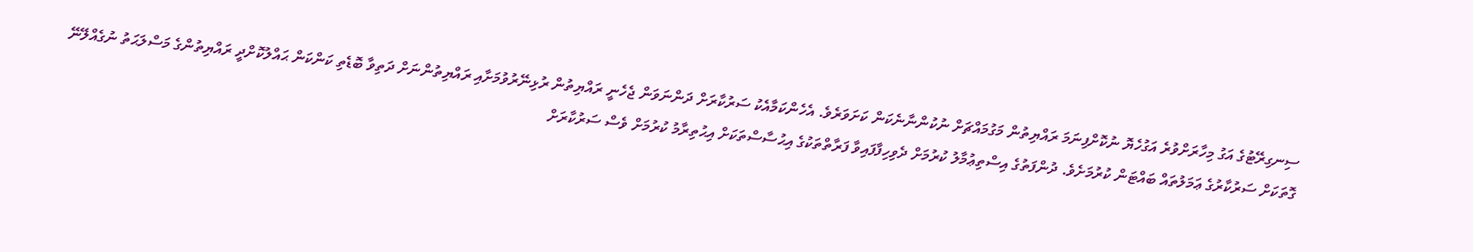ސިނގިރޭޓުގެ އަގު މިހާރަށްވުރެ އަގުހެޔޮ ނުކޮށްފިނަމަ ރައްޔިތުން މަގުމައްޗަށް ނުކުންނާނެކަން ކަށަވަރެވެ. އެހެންކަމާއެކު ސަރުކާރަށް ދަންނަވަން ޖެހެނީ ރައްޔިތުން ރުޅިނޭރުވުމަށާއި ރައްޔިތުންނަށް ދަތިވާ ބޮޑެތި ކަންކަން ޙައްލުކޮށްދީ ރައްޔިތުންގެ މަސްލަޙަތު ނުގެއްލޭނޭ ގޮތަކަށް ސަރުކާރުގެ ޢަމަލުތައް ބައްޓަން ކުރުމަށެވެ. ދުންފަތުގެ އިސްތިޢުމާލު ކުރުމަށް ދެވިހިފާފައިވާ ފަރާތްތަކުގެ އިޙުސާސްތަކަށް އިޙުތިރާމު ކުރުމަށް ވެސް ސަރުކާރަށް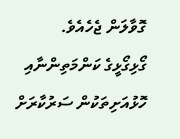ގޮވާލަން ޖެހެއެވެ.
ގޯޅިގޯޅީގެ ކަންމަތިންނާއި ހޮޅުއަށިތަކުން ސަރުކާރަށް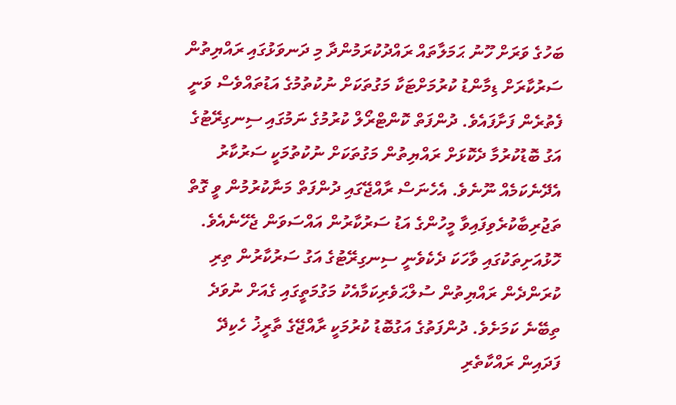ބަހުގެ ވަރަށް ހޫނު ޙަމަލާތައް ރައްދުކުރަމުންދާ މި ދަނވަޅުގައި ރައްޔިތުން ސަރުކާރަށް ޑިމާންޑު ކުރުމަށްޓަކާ މަގުތަކަށް ނުކުތުމުގެ އަޑުތައްވެސް ވަނީ ފެތުރެން ފަށާފައެވެ. ދުންފަތް ކޮންޓްރޯލް ކުރުމުގެ ނަމުގައި ސިނގިރޭޓުގެ އަގު ބޮޑުކުރުމާ ދެކޮޅަށް ރައްޔިތުން މަގުތަކަށް ނުކުތުމަކީ ސަރުކާރު އެދޭނެކަމެއް ނޫނެވެ. އެހެނަސް ރާއްޖޭގައި ދުންފަތް މަނާކުރުމުން ވީ ގޮތް ތަޖުރިބާކުރެވިފައިވާ މީހުންގެ އަޑު ސަރުކާރުން އައްސަވަން ޖެހޭނެއެވެ.
ހޮޅުއަށިތަކުގައި ވާހަކަ ދެކެވެނީ ސިނގިރޭޓުގެ އަގު ސަރުކާރުން ތިރި ކުރަންދެން ރައްޔިތުން ސުލްޙަވެރިކަމާއެކު މަގުމަތީގައި ގެއަށް ނުވަދެ ތިބޭނެ ކަމަށެވެ. ދުންފަތުގެ އަގުބޮޑު ކުރުމަކީ ރާއްޖޭގެ ތާރީޚު ހެކިދޭ ފަދައިން ރައްކާތެރި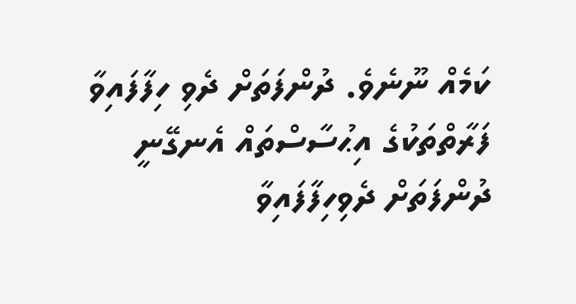ކަމެއް ނޫނެވެ. ދުންފަތަށް ދެވި ހިފާފައިވާ ފަރާތްތަކުގެ އިޙުސާސްތައް އެނގޭނީ ދުންފަތަށް ދެވިހިފާފައިވާ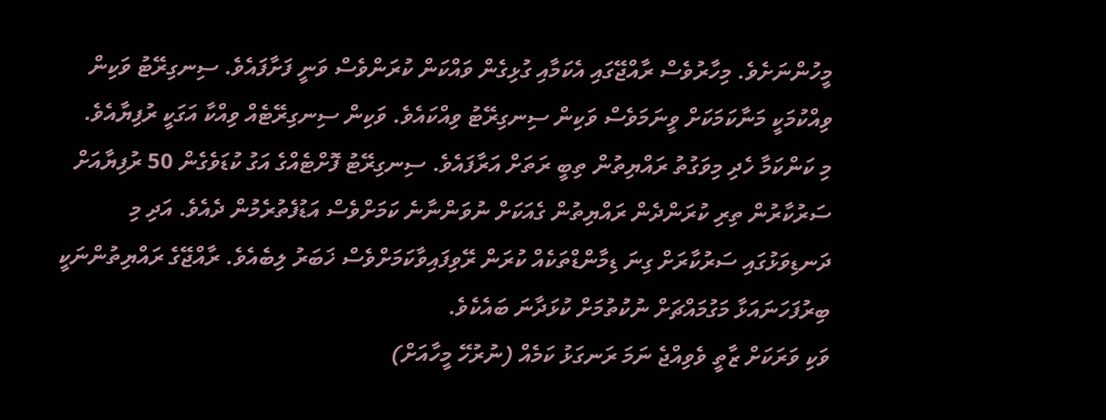މީހުންނަށެވެ. މިހާރުވެސް ރާއްޖޭގައި އެކަމާއި ގުޅިގެން ވައްކަން ކުރަންވެސް ވަނީ ފަށާފައެވެ. ސިނގިރޭޓު ވަކިން ވިއްކުމަކީ މަނާކަމަކަށް ވީނަމަވެސް ވަކިން ސިނގިރޭޓު ވިއްކައެވެ. ވަކިން ސިނގިރޭޓެއް ވިއްކާ އަގަކީ ރުފިޔާއެވެ.
މި ކަންކަމާ ހެދި މިވަގުތު ރައްޔިތުން ތިބީ ރަތަށް އަރާފައެވެ. ސިނގިރޭޓު ފޮށްޓެއްގެ އަގު ކުޑަވެގެން 50 ރުފިޔާއަށް ސަރުކާރުން ތިރި ކުރަންދެން ރައްޔިތުން ގެއަކަށް ނުވަންނާނެ ކަމަށްވެސް އަޑުފެތުރެމުން ދެއެވެ. އަދި މި ދަނޑިވަޅުގައި ސަރުކާރަށް ގިނަ ޑިމާންޑްތަކެއް ކުރަން ރޭވިފައިވާކަމަށްވެސް ޚަބަރު ލިބެއެވެ. ރާއްޖޭގެ ރައްޔިތުންނަކީ ބިރުފަހަނައަޅާ މަގުމައްޗަށް ނުކުތުމަށް ކުޅަދާނަ ބައެކެވެ.
ވަކި ވަރަކަށް ޒާތީ ވެވިއްޖެ ނަމަ ރަނގަޅު ކަމެއް (ނުރުހޭ މީހާއަށް)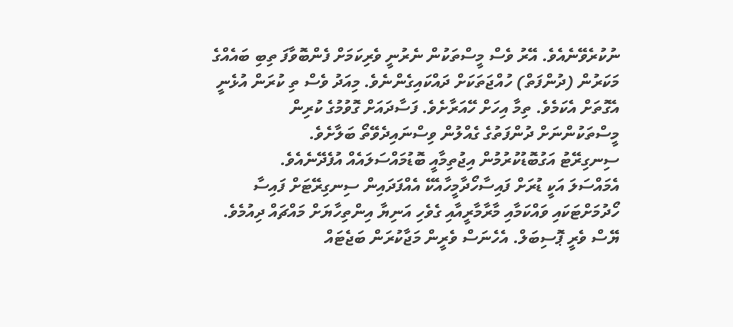ނުކުރެވޭނެއެވެ. އޭރު ވެސް މީސްތަކުން ނެރުނީ ވެރިކަމަށް ފެންބޮވާފަ ތިބި ބައެއްގެ މަކަރުން (ދުންފަތް) ހުއްޖަތަކަށް ދައްކައިގެންނެވެ. މިއަދު ވެސް ތި ކުރަން އުޅެނީ އެގޮތަށް އެކަމެވެ. ތިމާ އިހަށް ހޭއަރާށެވެ. ފަސާދައަށް ގޮވުމުގެ ކުރިން މީސްތަކުންނަށް ދުންފަތުގެ ގެއްލުން ވިސްނައިދެވޭތޯ ބަލާށެވެ.
ސިނގިރޭޓު އަގުބޮޑުކުރުމުން އިޖުތިމާއީ ބޮޑުމައްސަލައެއް އުފެދޭނެއެވެ.
އެމައްސަލަ އަކީ ޑުރަށް ފައިސާހޯދާމީހާއެކޭ އެއްފަދައިން ސިނގިރޭޓަށް ފައިސާ ހޯދުމަށްޓަކައި ވައްކަމާއި މާރާމާރީއާއި ގެވެހި އަނިޔާ އިންތިހާޔަށް މައްޗައް ދިއުމެވެ.
ޔޭސް ވެރީ ޕޮސިބަލް. އެހެނަސް ވެރީން މަޖާކުރަން ބަޖެޓައް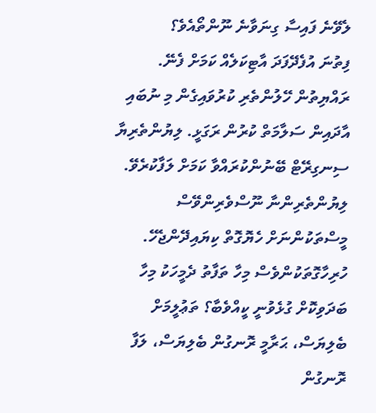ލެވޭނެ ފައިސާ ގިނަވާނެ ނޫންތޯއެވެ؟
ފިތުނަ އުފެދޭފަދަ އާޓިކަލެއް ކަމަށް ފެނޭ. ރައްޔިތުން ހޭލުންތެރި ކުރުވައިގެން މި ނުބައި އާދައިން ސަލާމަތް ކުރުން ރަގަޅީ. ލިޔުންތެރިޔާ ސިނގިރޭޓް ބޭނުންކުރައްވާ ކަމަށް ލަފާކުރެވޭ. ލިޔުންތެރިންނާ ނޫސްވެރިންވޭސް މީސްތަކުންނަށް ހެޔޮގޮތް ކިޔައިދޭންޖެހޭ.
ހުރިހާގޮތަކުންވެސް މިހާ ތަފާތު ދެމީހަކު މިހާ ބަދަވިކޮށް ގުޅެވުނީ ކީއްވެބާ؟ ތަޢުލީމަށް ބެލިޔަސް، ޙަރާމީ ރޮނގުން ބެލިޔަސް، ލަފާ ރޮނގުން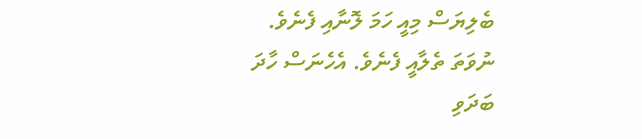ބެލިޔަސް މިއީ ހަމަ ލޮނާއި ފެނެވެ. ނުވަތަ ތެލާއީ ފެނެވެ. އެހެނަސް ހާދަ ބަދަވި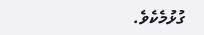ގުޅުމެކެވެ.